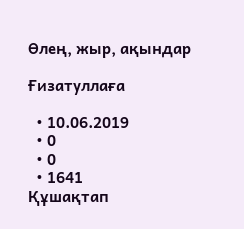Өлең, жыр, ақындар

Ғизатуллаға

  • 10.06.2019
  • 0
  • 0
  • 1641
Құшақтап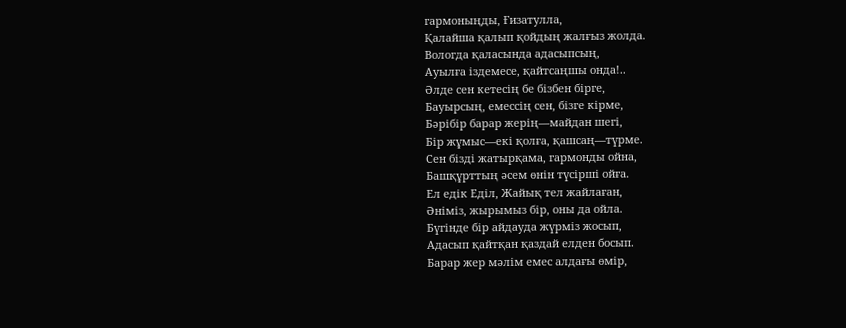гармоныңды, Ғизатулла,
Қалайша қалып қойдың жалғыз жолда.
Вологда қаласында адасыпсың,
Ауылға іздемесе, қайтсаңшы онда!..
Әлде сен кетесің бе бізбен бірге,
Бауырсың, емессің сен, бізге кірме,
Бәрібір барар жерің—майдан шегі,
Бір жұмыс—екі қолға, қашсаң—түрме.
Сен бізді жатырқама, гармонды ойна,
Башқұрттың әсем өнін түсірші ойға.
Ел едік Еділ, Жайық тел жайлаған,
Әніміз, жырымыз бір, оны да ойла.
Бүгінде бір айдауда жүрміз жосып,
Адасып қайтқан қаздай елден босып.
Барар жер мәлім емес алдағы өмір,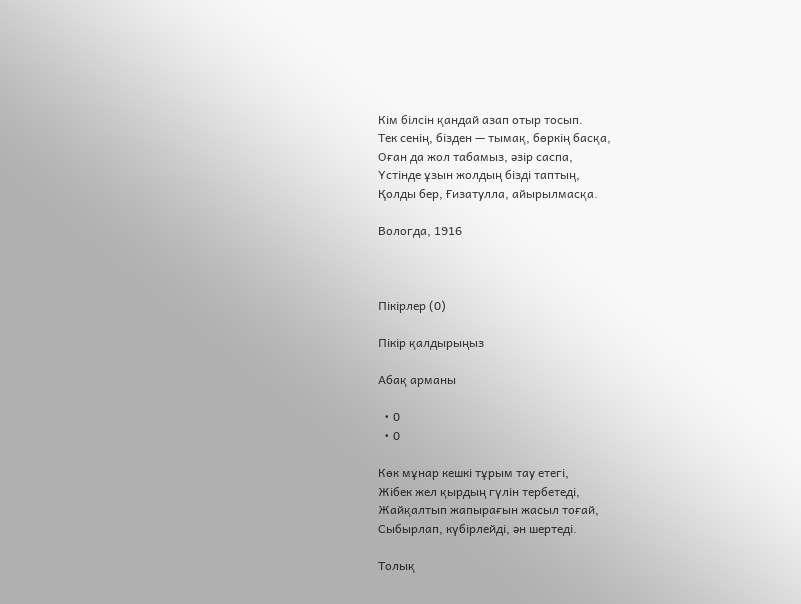Кім білсін қандай азап отыр тосып.
Тек сенің, бізден — тымақ, бөркің басқа,
Оған да жол табамыз, әзір саспа,
Үстінде ұзын жолдың бізді таптың,
Қолды бер, Ғизатулла, айырылмасқа.

Вологда, 1916



Пікірлер (0)

Пікір қалдырыңыз

Абақ арманы

  • 0
  • 0

Көк мұнар кешкі тұрым тау етегі,
Жібек жел қырдың гүлін тербетеді,
Жайқалтып жапырағын жасыл тоғай,
Сыбырлап, күбірлейді, ән шертеді.

Толық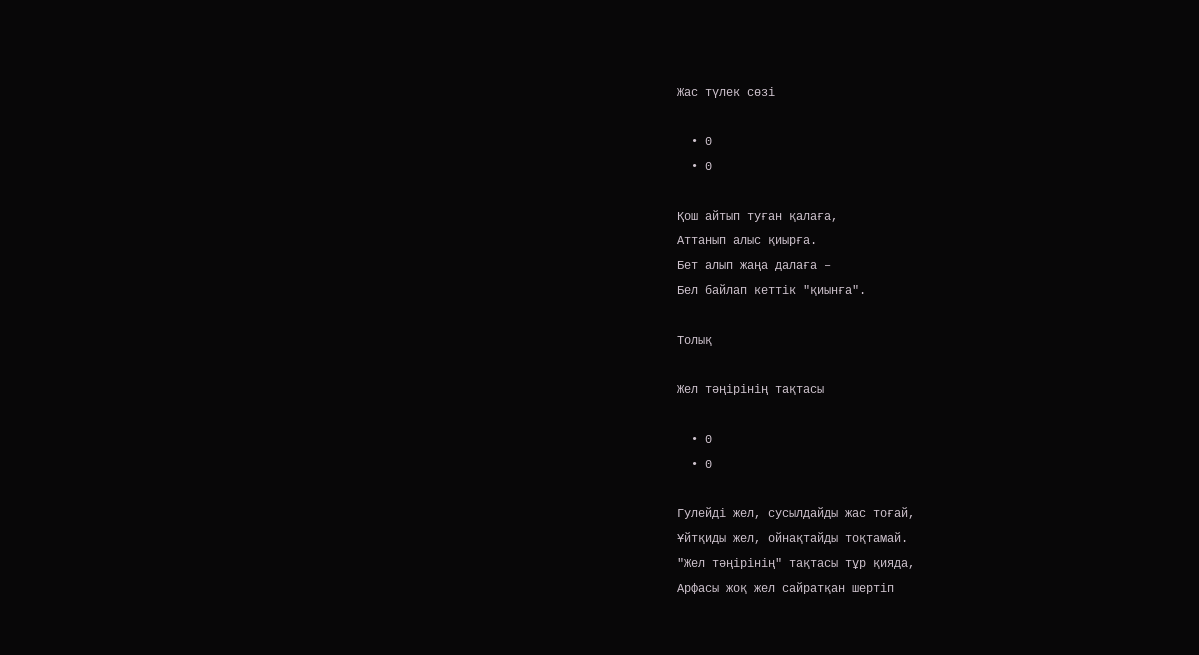Жас түлек сөзі

  • 0
  • 0

Қош айтып туған қалаға,
Аттанып алыс қиырға.
Бет алып жаңа далаға –
Бел байлап кеттік "қиынға".

Толық

Жел тәңірінің тақтасы

  • 0
  • 0

Гулейді жел, сусылдайды жас тоғай,
Ұйтқиды жел, ойнақтайды тоқтамай.
"Жел тәңірінің" тақтасы тұр қияда,
Арфасы жоқ жел сайратқан шертіп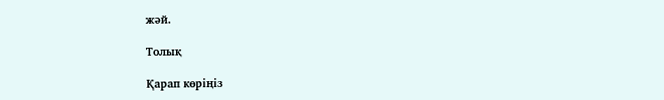жәй.

Толық

Қарап көріңіз